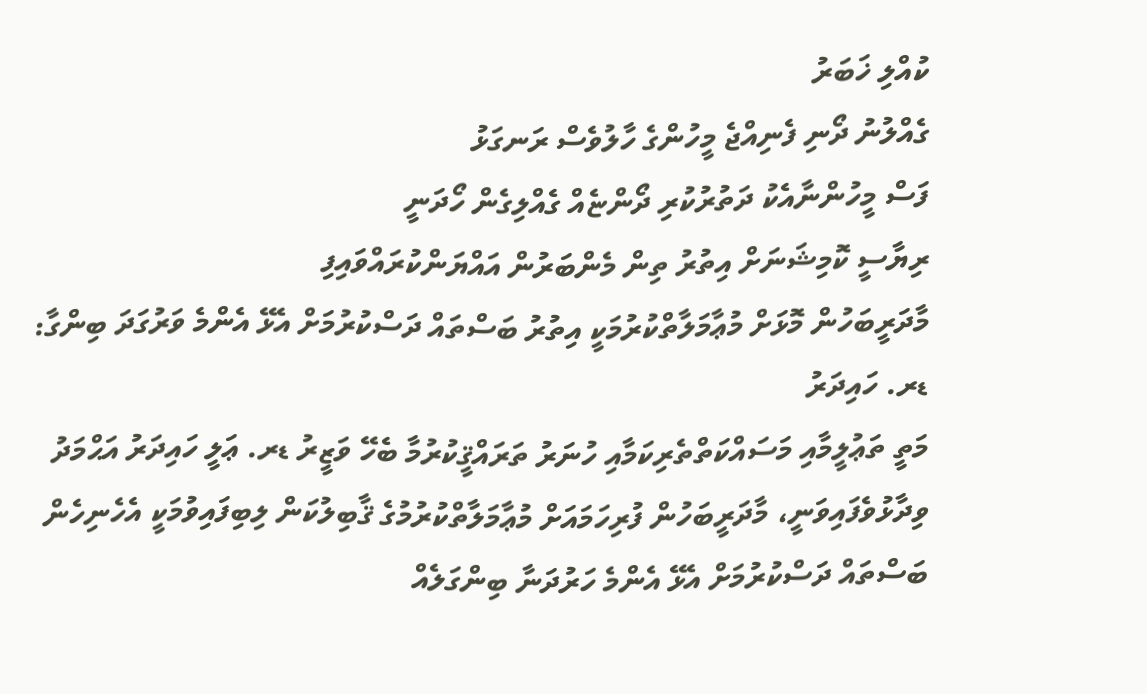ކުއްލި ޚަބަރު
ގެއްލުނު ދޯނި ފެނިއްޖެ މީހުންގެ ހާލުވެސް ރަނގަޅު
ފަސް މީހުންނާއެކު ދަތުރުކުރި ދޯންޏެއް ގެއްލިގެން ހޯދަނީ
ރިޔާސީ ކޮމިޝަނަށް އިތުރު ތިން މެންބަރުން އައްޔަންކުރައްވައިފި
މާދަރީބަހުން މޮޅަށް މުޢާމަލާތްކުރުމަކީ އިތުރު ބަސްތައް ދަސްކުރުމަށް އެޅޭ އެންމެ ވަރުގަދަ ބިންގާ: ޑރ. ހައިދަރު
މަތީ ތަޢުލީމާއި މަސައްކަތްތެރިކަމާއި ހުނަރު ތަރައްޤީކުރުމާ ބެހޭ ވަޒީރު ޑރ. ޢަލީ ހައިދަރު އަޙްމަދު ވިދާޅުވެފައިވަނީ، މާދަރީބަހުން ފުރިހަމައަށް މުޢާމަލާތްކުރުމުގެ ޤާބިލުކަން ލިބިފައިވުމަކީ އެހެނިހެން ބަސްތައް ދަސްކުރުމަށް އެޅޭ އެންމެ ހަރުދަނާ ބިންގަލެއް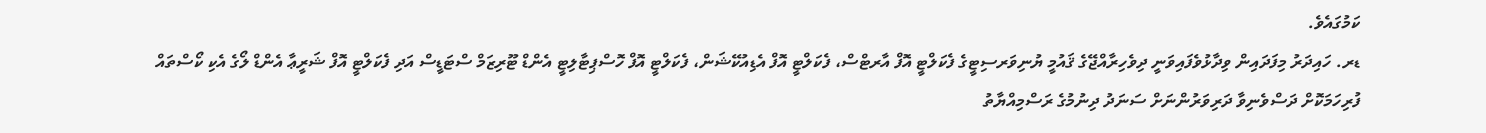ކަމުގައެވެ.
ޑރ. ހައިދަރު މިފަދައިން ވިދާޅުވެފައިވަނީ ދިވެހިރާއްޖޭގެ ޤައުމީ ޔުނިވަރސިޓީގެ ފެކަލްޓީ އޮފް އާރޓްސް، ފެކަލްޓީ އޮފް އެޑިއުކޭޝަން، ފެކަލްޓީ އޮފް ހޮސްޕިޓާލިޓީ އެންޑް ޓޫރިޒަމް ސްޓަޑީސް އަދި ފެކަލްޓީ އޮފް ޝަރީޢާ އެންޑް ލޯގެ އެކި ކޯސްތައް ފުރިހަމަކޮށް ދަސްވެނިވާ ދަރިވަރުންނަށް ސަނަދު ދިނުމުގެ ރަސްމިއްޔާތު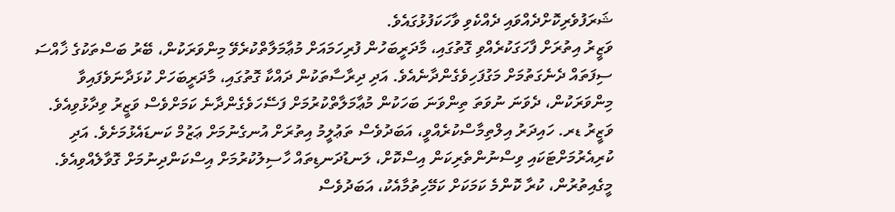ޝަރަފުވެރިކޮށްދެއްވައި ދެއްކެވި ވާހަކަފުޅުގައެވެ.
ވަޒީރު އިތުރަށް ފާހަގަކުރެއްވި ގޮތުގައި، މާދަރީބަހުން ފުރިހަމައަށް މުޢާމަލާތްކުރެވޭ މިންވަރަކުން، ބޭރު ބަސްތަކުގެ ޚާއްސަ ސިފަތައް ދެނެގަތުމަށް މަގުފަހިވެގެންދާނެއެވެ. އަދި ދިރާސާތަކުން ދައްކާ ގޮތުގައި، މާދަރީބަހަށް ކުޅަދާނަވެފައިވާ މިންވަރަކުން، ދެވަނަ ނުވަތަ ތިންވަނަ ބަހަކުން މުޢާމަލާތްކުރުމަށް ފަސޭހަވެގެންދާނެ ކަމަށްވެސް ވަޒީރު ވިދާޅުވިއެވެ.
ވަޒީރު ޑރ. ހައިދަރު އިލްތިމާސްކުރެއްވީ، އަބަދުވެސް ތަޢުލީމު އިތުރަށް އުނގެނުމަށް ޢަޒުމް ކަނޑައެޅުމަށެވެ. އަދި ކުރިއެރުމަށްޓަކައި ވިސްނުންތެރިކަން އިސްކޮށް، ލަނޑުދަނޑިތައް ހާސިލުކުރުމަށް އިސްކަންދިނުމަށް ގޮވާލެއްވިއެވެ. މީގެއިތުރުން، ކުރާ ކޮންމެ ކަމަކަށް ކަމޭހިތުމާއެކު، އަބަދުވެސް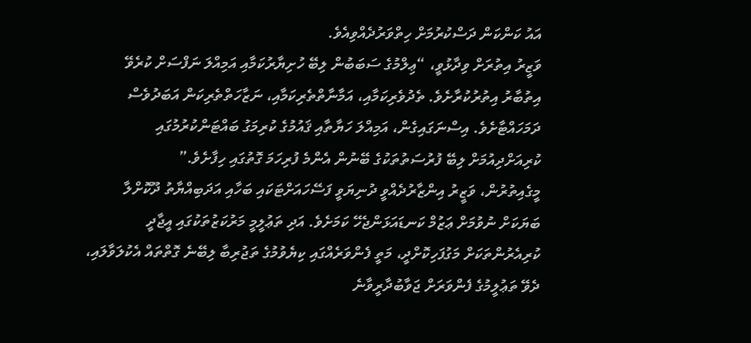އައު ކަންކަން ދަސްކުރުމަށް ހިތްވަރުދެއްވިއެވެ.
ވަޒީރު އިތުރަށް ވިދާޅުވީ، “ޢިލްމުގެ ސަބަބުން ލިބޭ ހުށިޔާރުކަމާއި އަމިއްލަ ނަފްސަށް ކުރެވޭ އިތުބާރު އިތުރުކުރާށެވެ. ތެދުވެރިކަމާއި، އަމާނާތްތެރިކަމާއި، ނަޒާހަތްތެރިކަން އަބަދުވެސް ދަމަހައްޓާށެވެ. އިސްނަގައިގެން، އަމިއްލަ ހަޔާތާއި ޤައުމުގެ ކުރިމަގު ބައްޓަންކުރުމުގައި ކުރިއަށްދިއުމަށް ލިބޭ ފުރުސަތުތަކުގެ ބޭނުން އެންމެ ފުރިހަމަ ގޮތުގައި ހިފާށެވެ.”
މީގެއިތުރުން، ވަޒީރު އިންޒާރުދެއްވީ ދުނިޔަވީ ފަސޭހައަށްޓަކައި ބަހާއި އަދަބިއްޔާތު ދޫކޮށްލާ ބަޔަކަށް ނުވުމަށް ޢަޒުމް ކަނޑައަޅަންޖެހޭ ކަމަށެވެ. އަދި ތަޢުލީމީ މަރުކަޒުތަކުގައި އީޖާދީ ކުރިއެރުންތަކަށް މަގުފަހިކޮށްދީ، މަތީ ފެންވަރެއްގައި ކިޔެވުމުގެ ތަޖުރިބާ ލިބޭނެ ގޮތްތައް އެކުލަވާލައި، ދެވޭ ތަޢުލީމުގެ ފެންވަރަށް ޖަވާބުދާރީވާނެ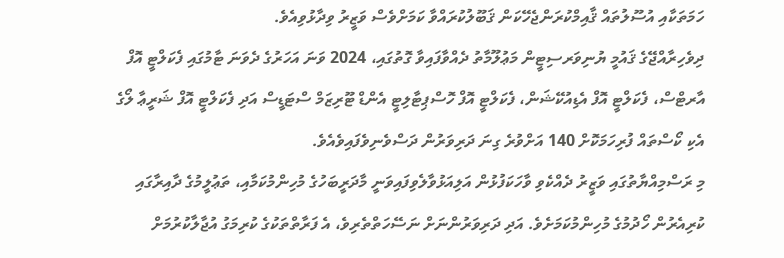ހަމަތަކާއި އުސޫލުތައް ޤާއިމްކުރަންޖެހޭކަން ޤަބޫލުކުރައްވާ ކަމަށްވެސް ވަޒީރު ވިދާޅުވިއެވެ.
ދިވެހިރާއްޖޭގެ ޤައުމީ ޔުނިވަރސިޓީން މަޢުލޫމާތު ދެއްވާފައިވާ ގޮތުގައި، 2024 ވަނަ އަހަރުގެ ދެވަނަ ޓާމުގައި ފެކަލްޓީ އޮފް އާރޓްސް، ފެކަލްޓީ އޮފް އެޑިއުކޭޝަން، ފެކަލްޓީ އޮފް ހޮސްޕިޓާލިޓީ އެންޑް ޓޫރިޒަމް ސްޓަޑީސް އަދި ފެކަލްޓީ އޮފް ޝަރީޢާ ލޯގެ އެކި ކޯސްތައް ފުރިހަމަކޮށް 140 އަށްވުރެ ގިނަ ދަރިވަރުން ދަސްވެނިވެފައިވެއެވެ.
މި ރަސްމިއްޔާތުގައި ވަޒީރު ދެއްކެވި ވާހަކަފުޅުން އަލިއަޅުވާލެވިފައިވަނީ މާދަރީބަހުގެ މުހިންމުކަމާއި، ތަޢުލީމުގެ ދާއިރާގައި ކުރިއެރުން ހޯދުމުގެ މުހިންމުކަމަށެވެ. އަދި ދަރިވަރުންނަށް ނަސޭހަތްތެރިވެ، އެ ފަރާތްތަކުގެ ކުރިމަގު އުޖާލާކުރުމަށް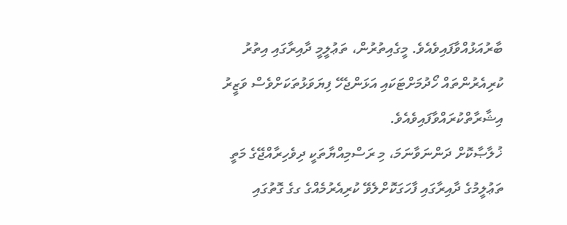ބާރުއަޅުއްވާފައިވެއެވެ. މީގެއިތުރުން، ތަޢުލީމީ ދާއިރާގައި އިތުރު ކުރިއެރުންތައް ހޯދުމަށްޓަކައި އަޅަންޖެހޭ ފިޔަވަޅުތަކަށްވެސް ވަޒީރު އިޝާރާތްކުރައްވާފައިވެއެވެ.
ޚުލާޞާކޮށް ދަންނަވާނަމަ، މި ރަސްމިއްޔާތަކީ ދިވެހިރާއްޖޭގެ މަތީ ތަޢުލީމުގެ ދާއިރާގައި ފާހަގަކޮށްލެވޭ ކުރިއެރުމެއްގެ ގގެ ގޮތުގައި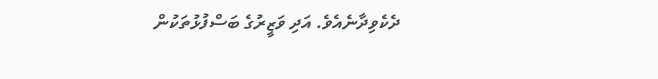ދެކެވިދާނެއެވެ. އަދި ވަޒީރުގެ ބަސްފުޅުތަކުން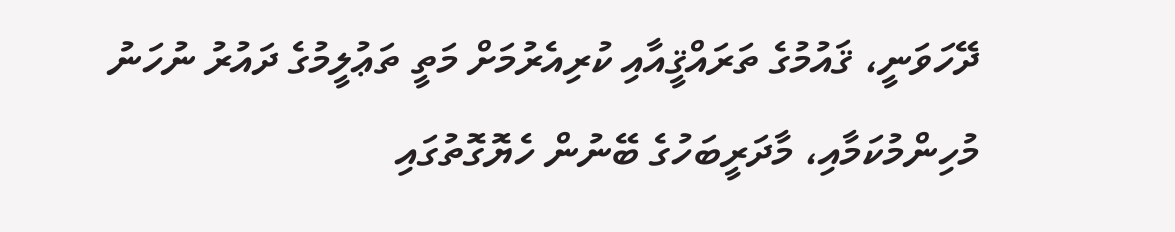ދޭހަވަނީ، ޤައުމުގެ ތަރައްޤީއާއި ކުރިއެރުމަށް މަތީ ތަޢުލީމުގެ ދައުރު ނުހަނު މުހިންމުކަމާއި، މާދަރީބަހުގެ ބޭނުން ހެޔޮގޮތުގައި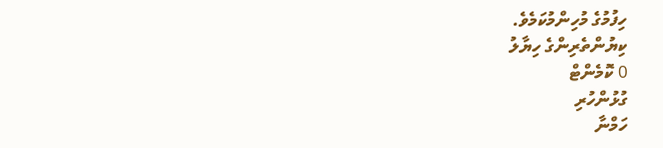ހިފުމުގެ މުހިންމުކަމެވެ.
ކިޔުންތެރިންގެ ހިޔާލު
0 ކޮމެންޓް
ގުޅުންހުރި
ހަމްނާ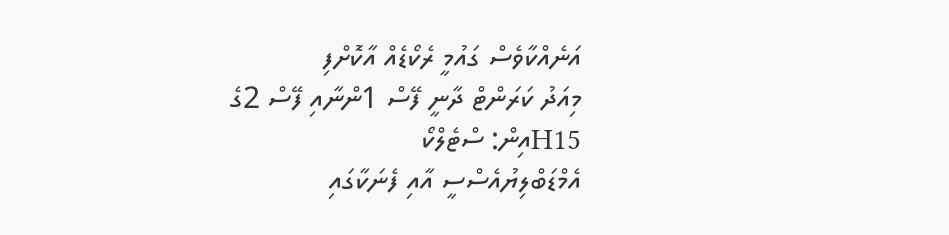އަނެއްކާވެސް ގައުމީ ރެކޯޑެއް އާކޮށްފި
މިއަދު ކަރަންޓް ދާނީ ފޭސް 1ންނާއި ފޭސް 2ގެ H15އިން: ސްޓެލްކޯ
އެމްޑަބްލިޔުއެސްސީ އާއި ފެނަކާގައި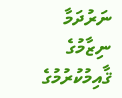ނަރުދަމާ ނިޒާމުގެ ޤާއިމުކުރުމުގެ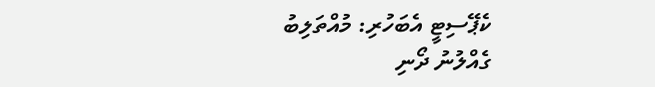ކެޕޭސިޓީ އެބަހުރި: މުއްތަލިބު
ގެއްލުނު ދޯނި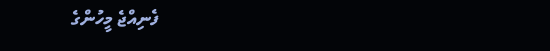ފެނިއްޖެ މީހުންގެ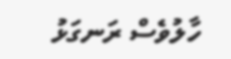ހާލުވެސް ރަނގަޅު